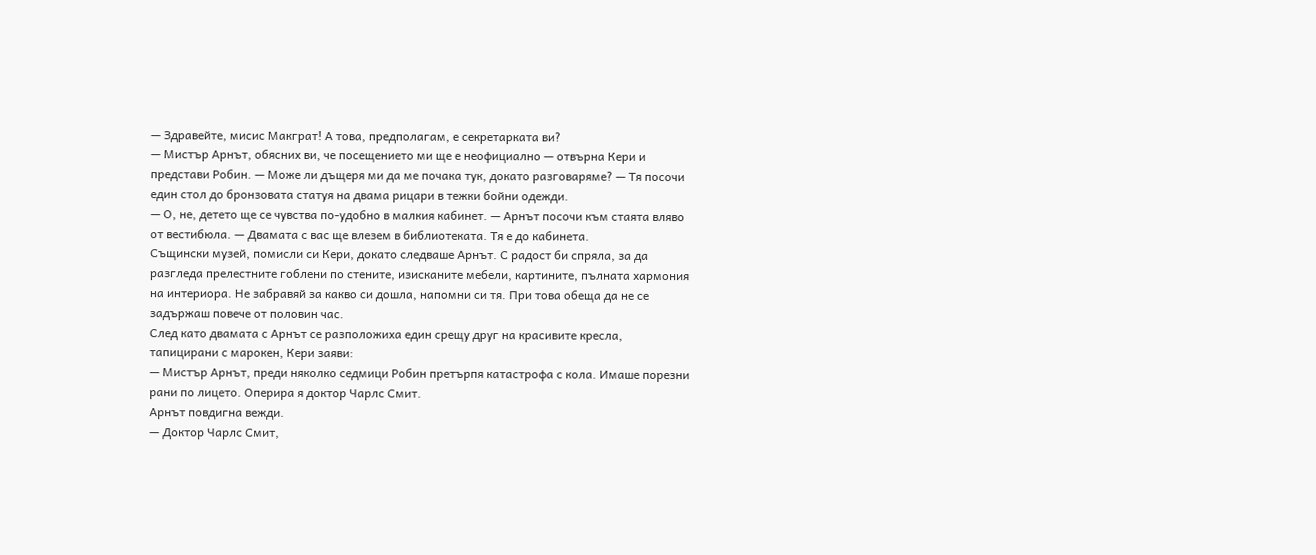— Здравейте, мисис Макграт! А това, предполагам, е секретарката ви?
— Мистър Арнът, обясних ви, че посещението ми ще е неофициално — отвърна Кери и представи Робин. — Може ли дъщеря ми да ме почака тук, докато разговаряме? — Тя посочи един стол до бронзовата статуя на двама рицари в тежки бойни одежди.
— О, не, детето ще се чувства по-удобно в малкия кабинет. — Арнът посочи към стаята вляво от вестибюла. — Двамата с вас ще влезем в библиотеката. Тя е до кабинета.
Същински музей, помисли си Кери, докато следваше Арнът. С радост би спряла, за да разгледа прелестните гоблени по стените, изисканите мебели, картините, пълната хармония на интериора. Не забравяй за какво си дошла, напомни си тя. При това обеща да не се задържаш повече от половин час.
След като двамата с Арнът се разположиха един срещу друг на красивите кресла, тапицирани с марокен, Кери заяви:
— Мистър Арнът, преди няколко седмици Робин претърпя катастрофа с кола. Имаше порезни рани по лицето. Оперира я доктор Чарлс Смит.
Арнът повдигна вежди.
— Доктор Чарлс Смит,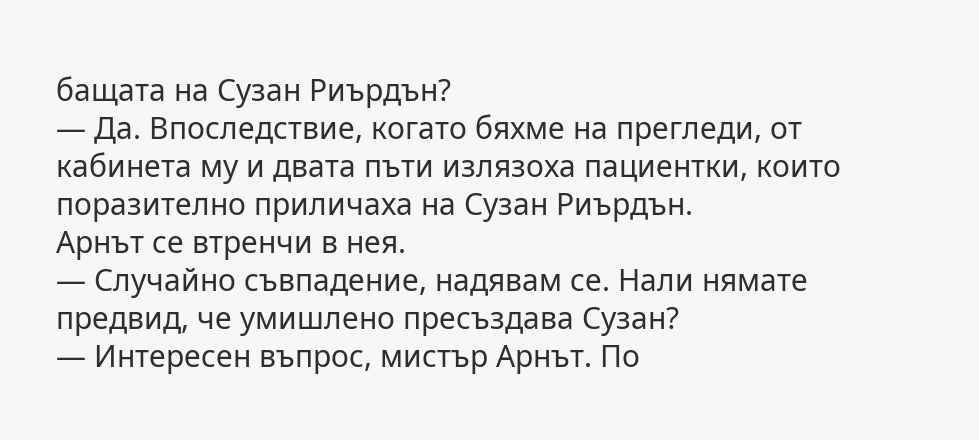бащата на Сузан Риърдън?
— Да. Впоследствие, когато бяхме на прегледи, от кабинета му и двата пъти излязоха пациентки, които поразително приличаха на Сузан Риърдън.
Арнът се втренчи в нея.
— Случайно съвпадение, надявам се. Нали нямате предвид, че умишлено пресъздава Сузан?
— Интересен въпрос, мистър Арнът. По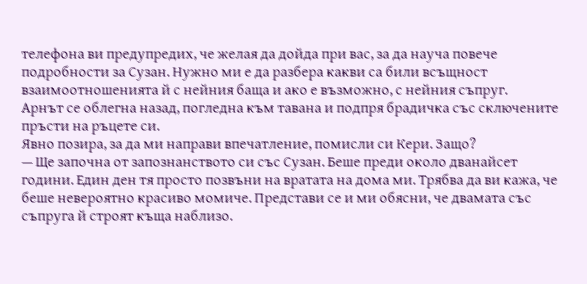телефона ви предупредих, че желая да дойда при вас, за да науча повече подробности за Сузан. Нужно ми е да разбера какви са били всъщност взаимоотношенията й с нейния баща и ако е възможно, с нейния съпруг.
Арнът се облегна назад, погледна към тавана и подпря брадичка със сключените пръсти на ръцете си.
Явно позира, за да ми направи впечатление, помисли си Кери. Защо?
— Ще започна от запознанството си със Сузан. Беше преди около дванайсет години. Един ден тя просто позвъни на вратата на дома ми. Трябва да ви кажа, че беше невероятно красиво момиче. Представи се и ми обясни, че двамата със съпруга й строят къща наблизо.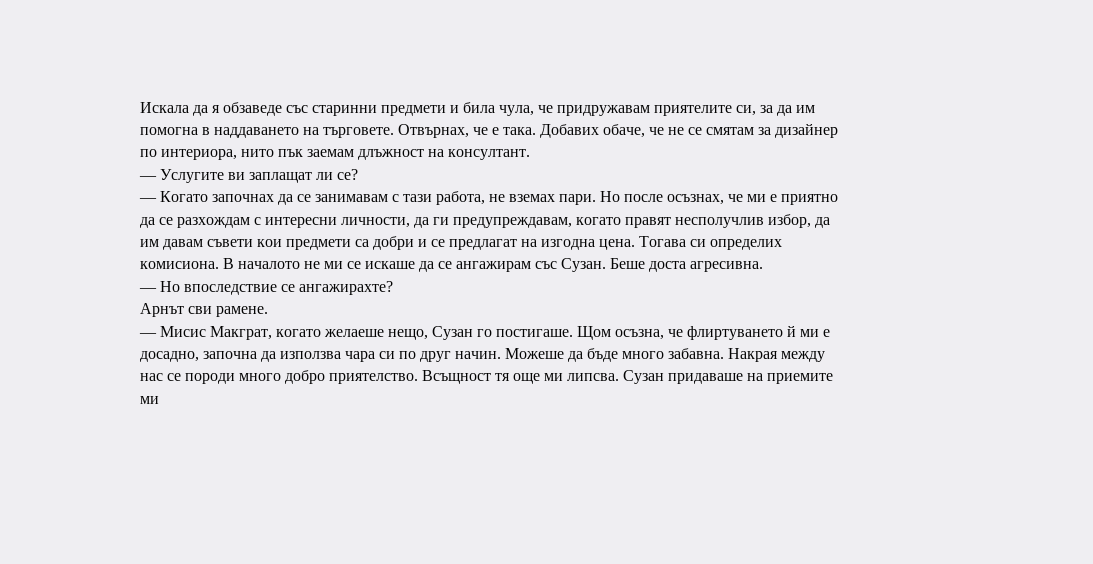Искала да я обзаведе със старинни предмети и била чула, че придружавам приятелите си, за да им помогна в наддаването на търговете. Отвърнах, че е така. Добавих обаче, че не се смятам за дизайнер по интериора, нито пък заемам длъжност на консултант.
— Услугите ви заплащат ли се?
— Когато започнах да се занимавам с тази работа, не вземах пари. Но после осъзнах, че ми е приятно да се разхождам с интересни личности, да ги предупреждавам, когато правят несполучлив избор, да им давам съвети кои предмети са добри и се предлагат на изгодна цена. Тогава си определих комисиона. В началото не ми се искаше да се ангажирам със Сузан. Беше доста агресивна.
— Но впоследствие се ангажирахте?
Арнът сви рамене.
— Мисис Макграт, когато желаеше нещо, Сузан го постигаше. Щом осъзна, че флиртуването й ми е досадно, започна да използва чара си по друг начин. Можеше да бъде много забавна. Накрая между нас се породи много добро приятелство. Всъщност тя още ми липсва. Сузан придаваше на приемите ми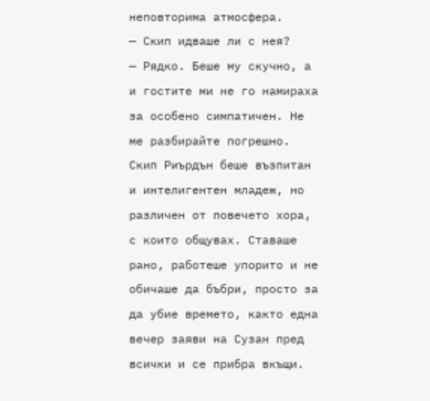неповторима атмосфера.
— Скип идваше ли с нея?
— Рядко. Беше му скучно, а и гостите ми не го намираха за особено симпатичен. Не ме разбирайте погрешно. Скип Риърдън беше възпитан и интелигентен младеж, но различен от повечето хора, с които общувах. Ставаше рано, работеше упорито и не обичаше да бъбри, просто за да убие времето, както една вечер заяви на Сузан пред всички и се прибра вкъщи.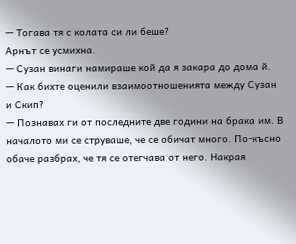— Тогава тя с колата си ли беше?
Арнът се усмихна.
— Сузан винаги намираше кой да я закара до дома й.
— Как бихте оценили взаимоотношенията между Сузан и Скип?
— Познавах ги от последните две години на брака им. В началото ми се струваше, че се обичат много. По-късно обаче разбрах, че тя се отегчава от него. Накрая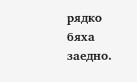рядко бяха заедно.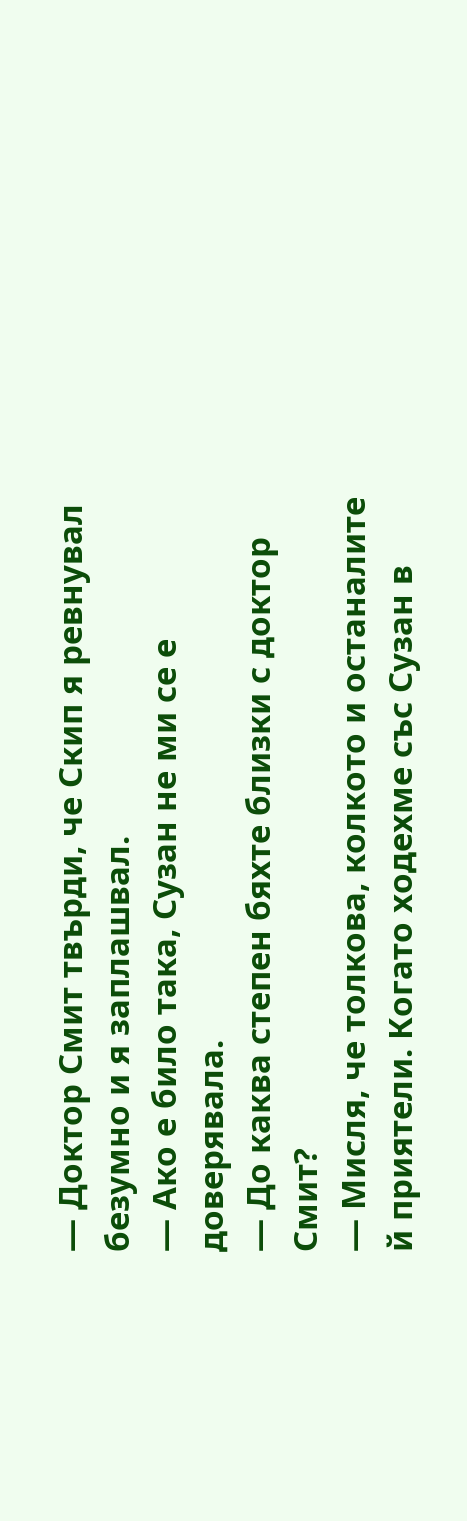— Доктор Смит твърди, че Скип я ревнувал безумно и я заплашвал.
— Ако е било така, Сузан не ми се е доверявала.
— До каква степен бяхте близки с доктор Смит?
— Мисля, че толкова, колкото и останалите й приятели. Когато ходехме със Сузан в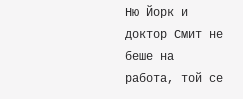Ню Йорк и доктор Смит не беше на работа, той се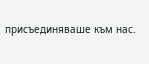присъединяваше към нас.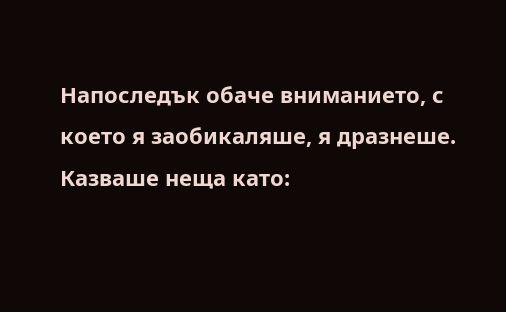Напоследък обаче вниманието, с което я заобикаляше, я дразнеше. Казваше неща като: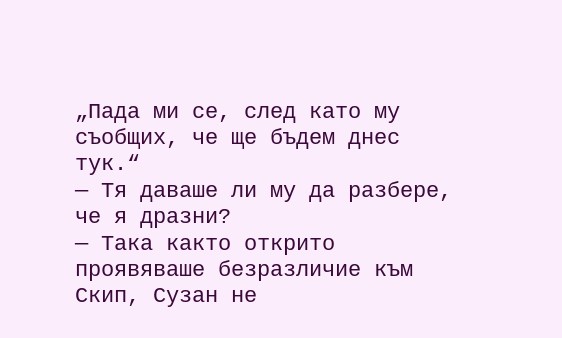„Пада ми се, след като му съобщих, че ще бъдем днес тук.“
— Тя даваше ли му да разбере, че я дразни?
— Така както открито проявяваше безразличие към Скип, Сузан не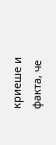криеше и факта, че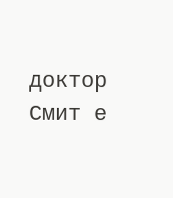доктор Смит е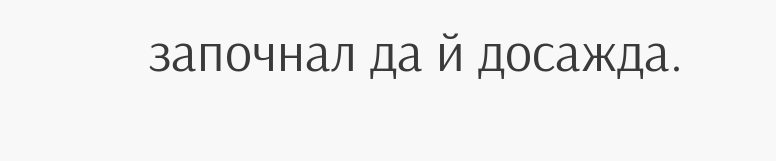започнал да й досажда.